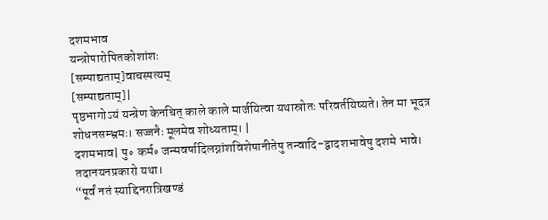दशमभाव
यन्त्रोपारोपितकोशांशः
[सम्पाद्यताम्]वाचस्पत्यम्
[सम्पाद्यताम्]|
पृष्ठभागोऽयं यन्त्रेण केनचित् काले काले मार्जयित्वा यथास्रोतः परिवर्तयिष्यते। तेन मा भूदत्र शोधनसम्भ्रमः। सज्जनैः मूलमेव शोध्यताम्। |
दशमभाव¦ पु॰ कर्म॰ जन्मवर्षादिलग्नांशविशेषानीतेषु तन्वादि-द्वादशभावेषु दशमे भावे। तदानयनप्रकारो यथा।
“पूर्वं नतं स्याद्दिनरात्रिखण्डं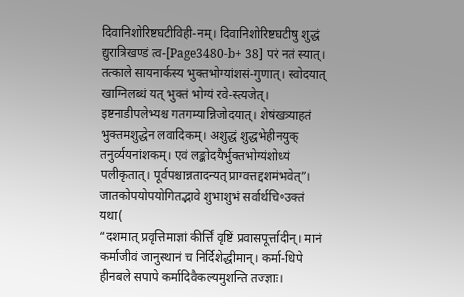दिवानिशोरिष्टघटीविही-नम्। दिवानिशोरिष्टघटीषु शुद्धं द्युरात्रिखण्डं त्व-[Page3480-b+ 38] परं नतं स्यात्। तत्काले सायनार्कस्य भुक्तभोग्यांशसं-गुणात्। स्वोदयात् खाग्निलब्धं यत् भुक्तं भोग्यं रवे-स्त्यजेत्। इष्टनाडीपलेभ्यश्च गतगम्यान्निजोदयात्। शेषंखत्र्याहतं भुक्तमशुद्धेन लवादिकम्। अशुद्धं शुद्धभेहीनयुक् तनुर्व्ययनांशकम्। एवं लङ्कोदयैर्भुक्तभोग्यंशोध्यं पलीकृतात्। पूर्वपश्चान्नतादन्यत् प्राग्वत्तद्दशमंभवेत्”। जातकोपयोपयोगितद्भावे शुभाशुभं सर्वार्थचि॰उक्तं यथा(
“दशमात् प्रवृत्तिमाज्ञां कीर्त्तिं वृष्टिं प्रवासपूर्त्तादीन्। मानं कर्माजीवं जानुस्थानं च निर्दिशेद्धीमान्। कर्मा-धिपे हीनबले सपापे कर्मादिवैकल्यमुशन्ति तज्ज्ञाः।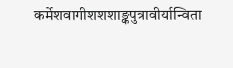कर्मेशवागीशशशाङ्कपुत्रावीर्यान्विता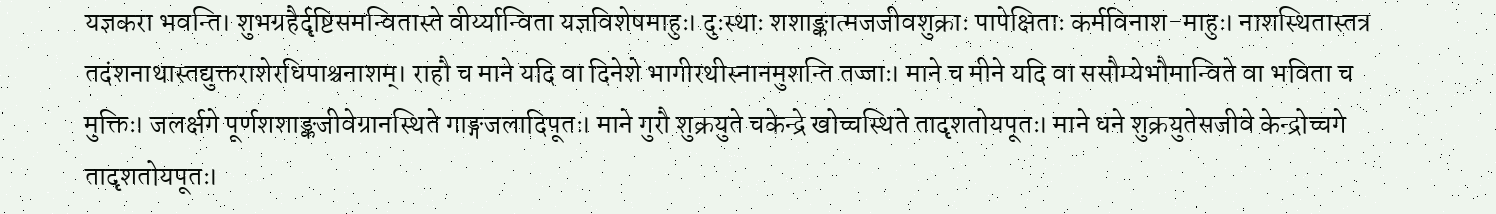यज्ञकरा भवन्ति। शुभग्रहैर्दृष्टिसमन्वितास्ते वीर्य्यान्विता यज्ञविशेषमाहुः। दुःस्थाः शशाङ्कात्मजजीवशुक्राः पापेक्षिताः कर्मविनाश-माहुः। नाशस्थितास्तत्र तदंशनाथास्तद्युक्तराशेरधिपाश्चनाशम्। राहौ च माने यदि वा दिनेशे भागीरथीस्नानमुशन्ति तज्जाः। माने च मीने यदि वा ससौम्येभौमान्विते वा भविता च मुक्तिः। जलर्क्षगे पूर्णशशाङ्कजीवेग्रानस्थिते गाङ्गजलादिपूतः। माने गुरौ शुक्रयुते चकेन्द्रे खोच्चस्थिते तादृशतोयपूतः। माने धने शुक्रयुतेसजीवे केन्द्रोच्चगे तादृशतोयपूतः।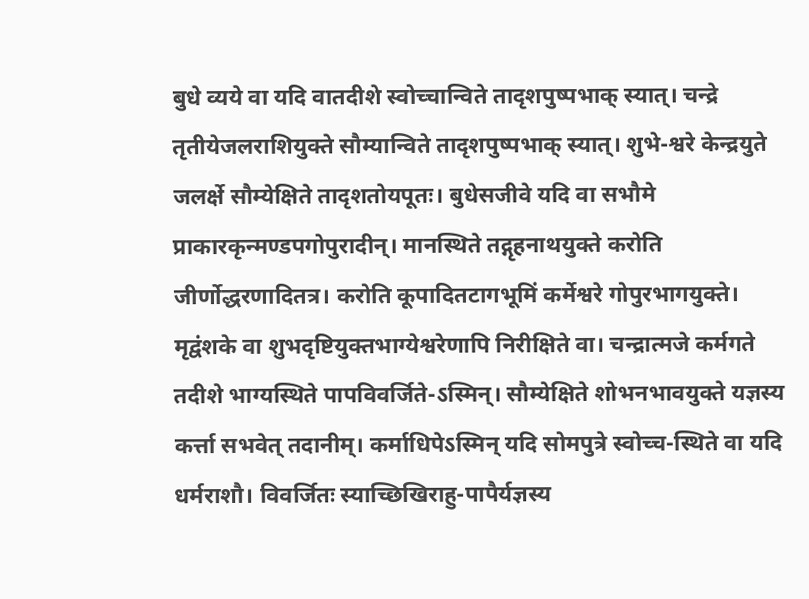बुधे व्यये वा यदि वातदीशे स्वोच्चान्विते तादृशपुष्पभाक् स्यात्। चन्द्रे तृतीयेजलराशियुक्ते सौम्यान्विते तादृशपुष्पभाक् स्यात्। शुभे-श्वरे केन्द्रयुते जलर्क्षे सौम्येक्षिते तादृशतोयपूतः। बुधेसजीवे यदि वा सभौमे प्राकारकृन्मण्डपगोपुरादीन्। मानस्थिते तद्गृहनाथयुक्ते करोति जीर्णोद्धरणादितत्र। करोति कूपादितटागभूमिं कर्मेश्वरे गोपुरभागयुक्ते। मृद्वंशके वा शुभदृष्टियुक्तभाग्येश्वरेणापि निरीक्षिते वा। चन्द्रात्मजे कर्मगते तदीशे भाग्यस्थिते पापविवर्जिते-ऽस्मिन्। सौम्येक्षिते शोभनभावयुक्ते यज्ञस्य कर्त्ता सभवेत् तदानीम्। कर्माधिपेऽस्मिन् यदि सोमपुत्रे स्वोच्च-स्थिते वा यदि धर्मराशौ। विवर्जितः स्याच्छिखिराहु-पापैर्यज्ञस्य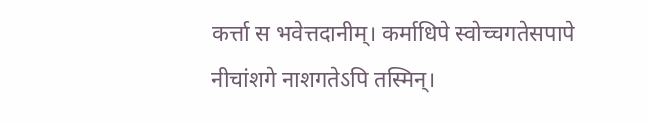कर्त्ता स भवेत्तदानीम्। कर्माधिपे स्वोच्चगतेसपापे नीचांशगे नाशगतेऽपि तस्मिन्।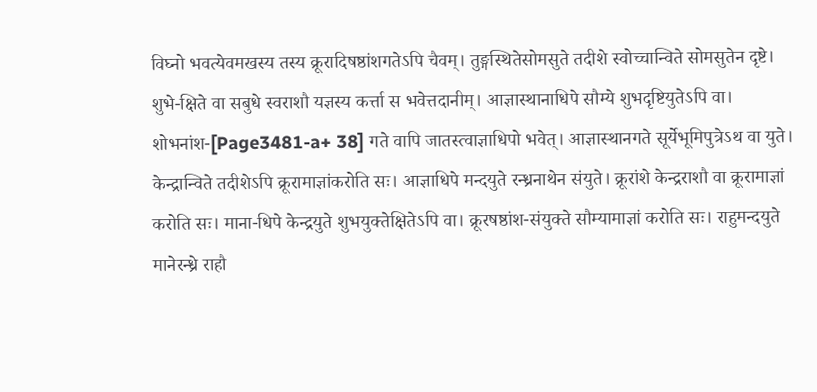विघ्नो भवत्येवमखस्य तस्य क्रूरादिषष्ठांशगतेऽपि चैवम्। तुङ्गस्थितेसोमसुते तदीशे स्वोच्चान्विते सोमसुतेन दृष्टे। शुभे-क्षिते वा सबुधे स्वराशौ यज्ञस्य कर्त्ता स भवेत्तदानीम्। आज्ञास्थानाधिपे सौम्ये शुभदृष्टियुतेऽपि वा। शोभनांश-[Page3481-a+ 38] गते वापि जातस्त्वाज्ञाधिपो भवेत्। आज्ञास्थानगते सूर्येभूमिपुत्रेऽथ वा युते। केन्द्रान्विते तदीशेऽपि क्रूरामाज्ञांकरोति सः। आज्ञाधिपे मन्दयुते रन्ध्रनाथेन संयुते। क्रूरांशे केन्द्रराशौ वा क्रूरामाज्ञां करोति सः। माना-धिपे केन्द्रयुते शुभयुक्तेक्षितेऽपि वा। क्रूरषष्ठांश-संयुक्ते सौम्यामाज्ञां करोति सः। राहुमन्दयुते मानेरन्ध्रे राहौ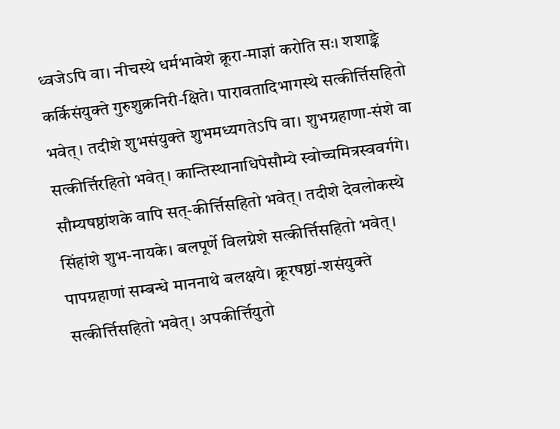ध्वजेऽपि वा। नीचस्थे धर्मभावेशे क्रूरा-माज्ञां करोति सः। शशाङ्के कर्किसंयुक्ते गुरुशुक्रनिरी-क्षिते। पारावतादिभागस्थे सत्कीर्त्तिसहितो भवेत्। तदीशे शुभसंयुक्ते शुभमध्यगतेऽपि वा। शुभग्रहाणा-संशे वा सत्कीर्त्तिरहितो भवेत्। कान्तिस्थानाधिपेसौम्ये स्वोच्चमित्रस्ववर्गगे। सौम्यषष्ठांशके वापि सत्-कीर्त्तिसहितो भवेत्। तदीशे देवलोकस्थे सिंहांशे शुभ-नायके। बलपूर्णे विलग्नेशे सत्कीर्त्तिसहितो भवेत्। पापग्रहाणां सम्बन्धे माननाथे बलक्षये। क्रूरषष्ठां-शसंयुक्ते सत्कीर्त्तिसहितो भवेत्। अपकीर्त्तियुतो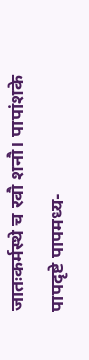जातःकर्मस्थे च रवौ शनौ। पापांशके पापदृष्टे पापमध्य-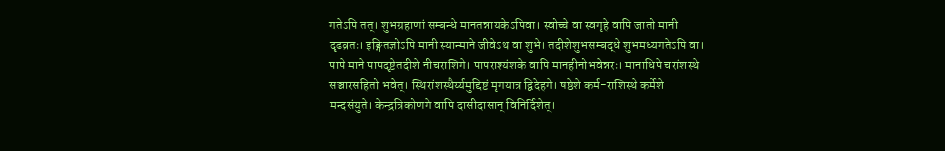गतेऽपि तत्। शुभग्रहाणां सम्बन्धे मानतन्नायकेऽपिवा। स्वोच्चे वा स्वगृहे वापि जातो मानी दृढव्रतः। इङ्गितज्ञोऽपि मानी स्यान्माने जीवेऽथ वा शुभे। तदीशेशुभसम्बद्धे शुभमध्यगतेऽपि वा। पापे माने पापदृष्टेतदीशे नीचराशिगे। पापराश्यंशके वापि मानहीनोभवेन्नरः। मानाधिपे चरांशस्थे सञ्चारसहितो भवेत्। स्थिरांशस्थैर्य्यमुद्दिष्टं मृगयात्र द्विदेहगे। षष्ठेशे कर्म-राशिस्थे कर्मेशे मन्दसंयुते। केन्द्रत्रिकोणगे वापि दासीदासान् विनिर्दिशेत्।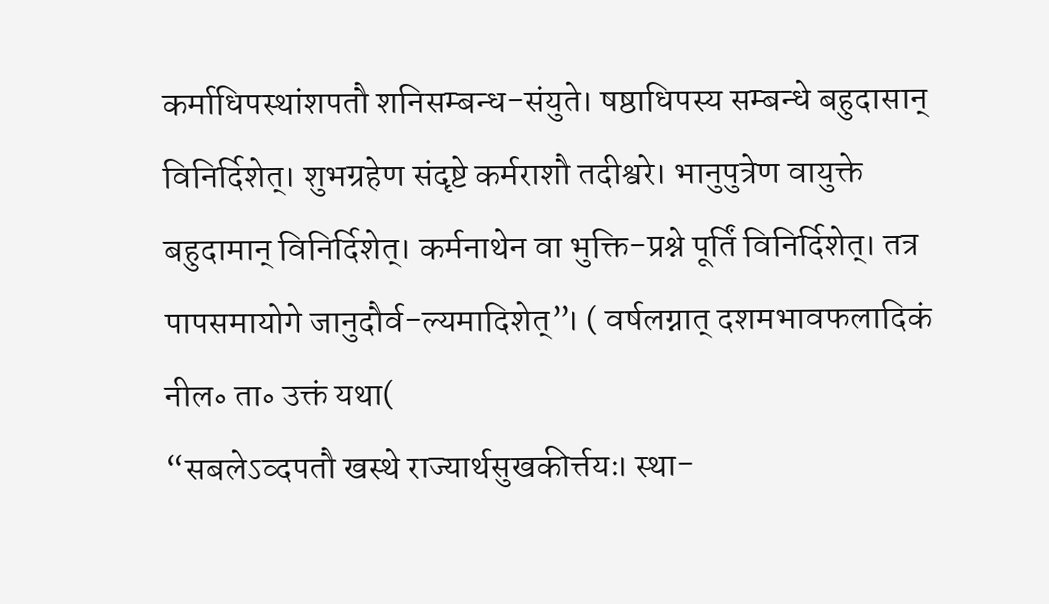कर्माधिपस्थांशपतौ शनिसम्बन्ध-संयुते। षष्ठाधिपस्य सम्बन्धे बहुदासान् विनिर्दिशेत्। शुभग्रहेण संदृष्टे कर्मराशौ तदीश्वरे। भानुपुत्रेण वायुक्ते बहुदामान् विनिर्दिशेत्। कर्मनाथेन वा भुक्ति-प्रश्ने पूर्तिं विनिर्दिशेत्। तत्र पापसमायोगे जानुदौर्व-ल्यमादिशेत्”। ( वर्षलग्नात् दशमभावफलादिकं नील॰ ता॰ उक्तं यथा(
“सबलेऽव्दपतौ खस्थे राज्यार्थसुखकीर्त्तयः। स्था-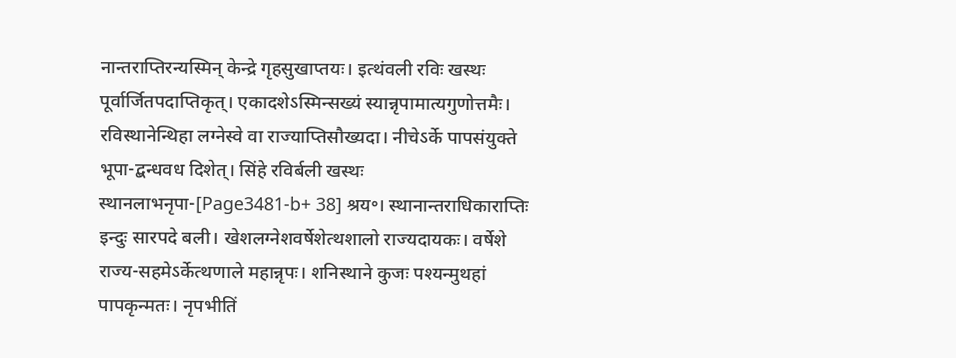नान्तराप्तिरन्यस्मिन् केन्द्रे गृहसुखाप्तयः। इत्थंवली रविः खस्थः पूर्वार्जितपदाप्तिकृत्। एकादशेऽस्मिन्सख्यं स्यान्नृपामात्यगुणोत्तमैः। रविस्थानेन्थिहा लग्नेस्वे वा राज्याप्तिसौख्यदा। नीचेऽर्के पापसंयुक्ते भूपा-द्बन्धवध दिशेत्। सिंहे रविर्बली खस्थः स्थानलाभनृपा-[Page3481-b+ 38] श्रय॰। स्थानान्तराधिकाराप्तिः इन्दुः सारपदे बली। खेशलग्नेशवर्षेशेत्थशालो राज्यदायकः। वर्षेशे राज्य-सहमेऽर्केत्थणाले महान्नृपः। शनिस्थाने कुजः पश्यन्मुथहां पापकृन्मतः। नृपभीतिं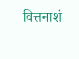वित्तनाशं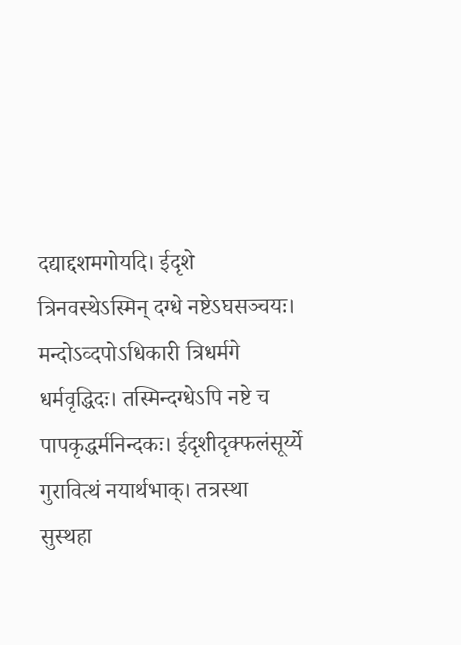दद्याद्दशमगोयदि। ईदृशे त्रिनवस्थेऽस्मिन् दग्धे नष्टेऽघसञ्चयः। मन्दोऽव्दपोऽधिकारी त्रिधर्मगे धर्मवृद्धिदः। तस्मिन्दग्धेऽपि नष्टे च पापकृद्धर्मनिन्दकः। ईदृशीदृक्फलंसूर्य्ये गुरावित्थं नयार्थभाक्। तत्रस्था सुस्थहा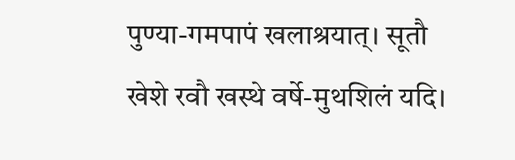पुण्या-गमपापं खलाश्रयात्। सूतौ खेशे रवौ खस्थे वर्षे-मुथशिलं यदि।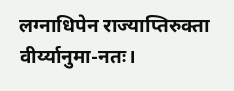लग्नाधिपेन राज्याप्तिरुक्ता वीर्य्यानुमा-नतः।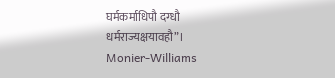घर्मकर्माधिपौ दग्धौ धर्मराज्यक्षयावहौ”।
Monier-Williams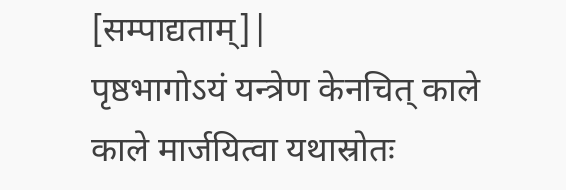[सम्पाद्यताम्]|
पृष्ठभागोऽयं यन्त्रेण केनचित् काले काले मार्जयित्वा यथास्रोतः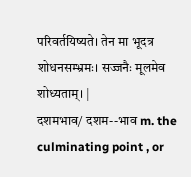परिवर्तयिष्यते। तेन मा भूदत्र शोधनसम्भ्रमः। सज्जनैः मूलमेव शोध्यताम्। |
दशमभाव/ दशम--भाव m. the culminating point , or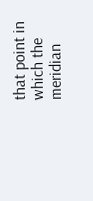that point in which the meridian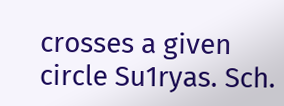crosses a given circle Su1ryas. Sch.